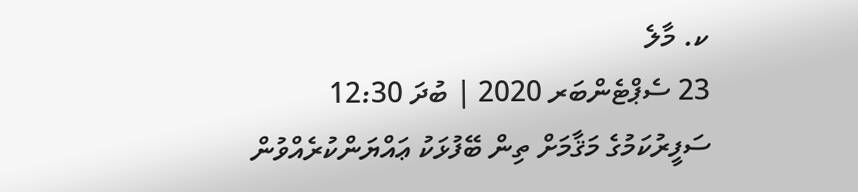ކ. މާލެ
23 ސެޕްޓެންބަރ 2020 | ބުދަ 12:30
ސަފީރުކަމުގެ މަޤާމަށް ތިން ބޭފުޅަކު ޢައްޔަންކުރެއްވުން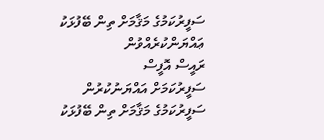ސަފީރުކަމުގެ މަޤާމަށް ތިން ބޭފުޅަކު ޢައްޔަންކުރެއްވުން
ރައީސް އޮފީސް
ސަފީރުކަމަށް އައްޔަނުކުރުން
ސަފީރުކަމުގެ މަޤާމަށް ތިން ބޭފުޅަކު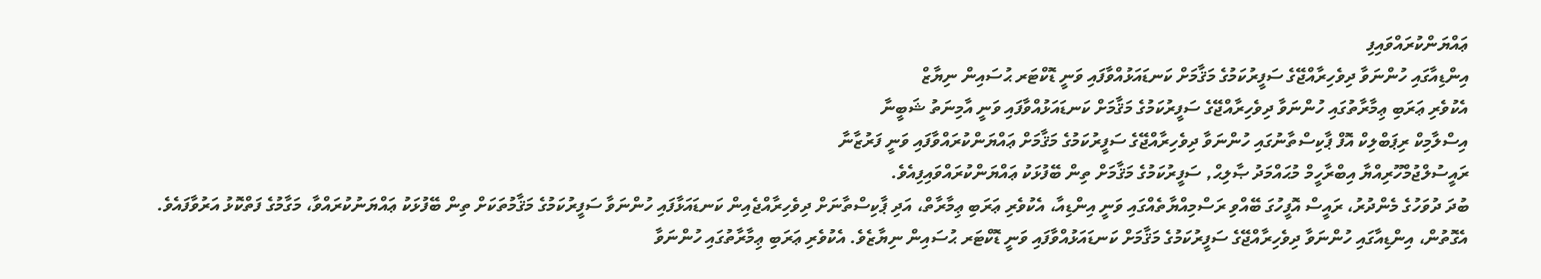ޢައްޔަންކުރައްވައިފި
އިންޑިއާގައި ހުންނަވާ ދިވެހިރާއްޖޭގެ ސަފީރުކަމުގެ މަޤާމަށް ކަނޑައަޅުއްވާފައި ވަނީ ޑޮކްޓަރ ޙުސައިން ނިޔާޒް
އެކުވެރި ޢަރަބި ޢިމާރާތުގައި ހުންނަވާ ދިވެހިރާއްޖޭގެ ސަފީރުކަމުގެ މަޤާމަށް ކަނޑައަޅުއްވާފައި ވަނީ އާމިނަތު ޝަބީނާ
އިސްލާމިކް ރިޕަބްލިކް އޮފް ޕާކިސްތާނުގައި ހުންނަވާ ދިވެހިރާއްޖޭގެ ސަފީރުކަމުގެ މަޤާމަށް ޢައްޔަންކުރައްވާފައި ވަނީ ފަރުޒާނާ
ރައީސުލްޖުމްހޫރިއްޔާ އިބްރާހީމް މުޙައްމަދު ޞާލިޙް, ސަފީރުކަމުގެ މަޤާމަށް ތިން ބޭފުޅަކު ޢައްޔަންކުރައްވައިފިއެވެ.
ބުދަ ދުވަހުގެ މެންދުރު، ރައީސް އޮފީހުގަ ބޭއްވި ރަސްމިއްޔާތެއްގައި ވަނީ އިންޑިއާ، އެކުވެރި ޢަރަބި ޢިމާރާތް، އަދި ޕާކިސްތާނަށް ދިވެހިރާއްޖެއިން ކަނޑައަޅާފައި ހުންނަވާ ސަފީރުކަމުގެ މަޤާމުތަކަށް ތިން ބޭފުޅަކު ޢައްޔަނުކުރައްވާ، މަގާމުގެ ފަތްކޮޅު އަރުވާފައެވެ.
އެގޮތުން، އިންޑިއާގައި ހުންނަވާ ދިވެހިރާއްޖޭގެ ސަފީރުކަމުގެ މަޤާމަށް ކަނޑައަޅުއްވާފައި ވަނީ ޑޮކްޓަރ ޙުސައިން ނިޔާޒެވެ. އެކުވެރި ޢަރަބި ޢިމާރާތުގައި ހުންނަވާ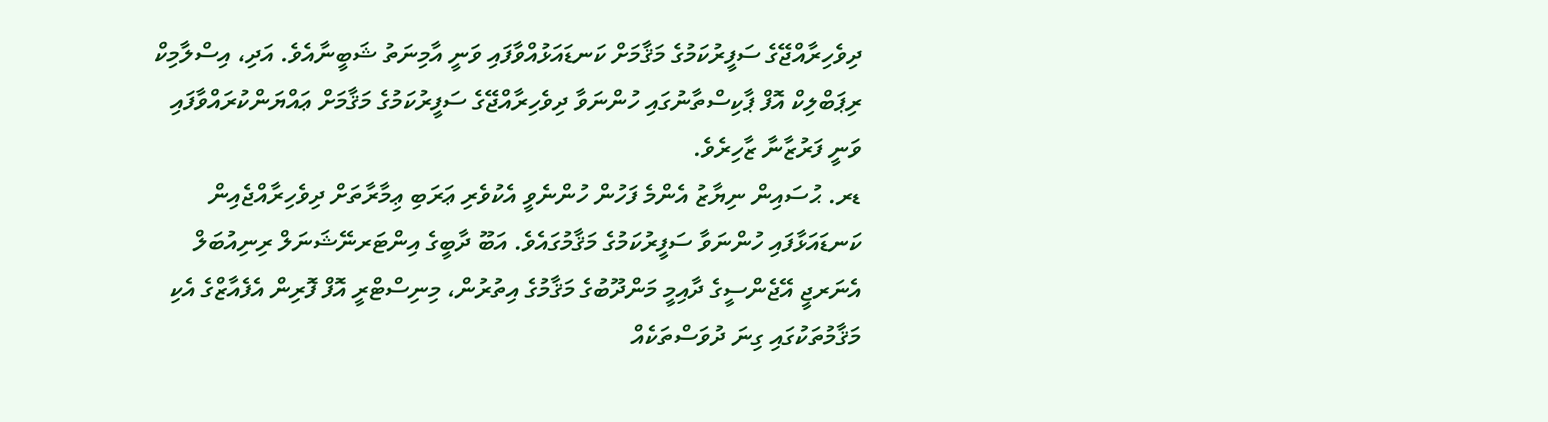ދިވެހިރާއްޖޭގެ ސަފީރުކަމުގެ މަޤާމަށް ކަނޑައަޅުއްވާފައި ވަނީ އާމިނަތު ޝަބީނާއެވެ. އަދި، އިސްލާމިކް ރިޕަބްލިކް އޮފް ޕާކިސްތާނުގައި ހުންނަވާ ދިވެހިރާއްޖޭގެ ސަފީރުކަމުގެ މަޤާމަށް ޢައްޔަންކުރައްވާފައި ވަނީ ފަރުޒާނާ ޒާހިރެވެ.
ޑރ. ޙުސައިން ނިޔާޒު އެންމެ ފަހުން ހުންނެވީ އެކުވެރި ޢަރަބި ޢިމާރާތަށް ދިވެހިރާއްޖެއިން ކަނޑައަޅާފައި ހުންނަވާ ސަފީރުކަމުގެ މަޤާމުގައެވެ. އަބޫ ދާބީގެ އިންޓަރނޭޝަނަލް ރިނިއުބަލް އެނަރޖީ އޭޖެންސީގެ ދާއިމީ މަންދޫބުގެ މަޤާމުގެ އިތުރުން، މިނިސްޓްރީ އޮފް ފޮރިން އެފެއާޒްގެ އެކި މަޤާމުތަކުގައި ގިނަ ދުވަސްތަކެއް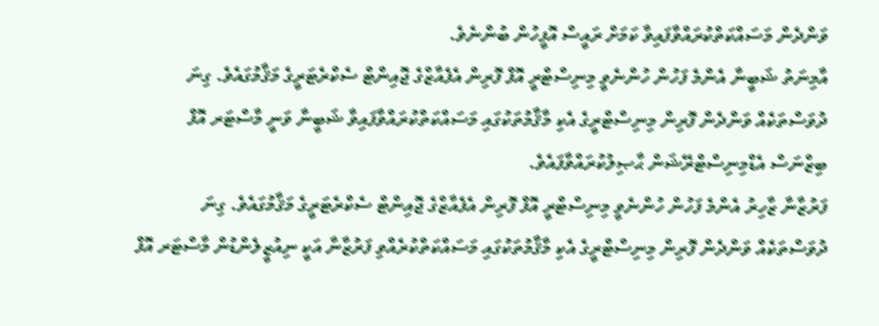ވަންދެން މަސައްކަތްކުރައްވާފައިވާ ކަމަށް ރައީސް އޮފީހުން ބުންނެވެ.
އާމިނަތު ޝަބީނާ އެންމެ ފަހުން ހުންނެވީ މިނިސްޓްރީ އޮފް ފޮރިން އެފެއާޒްގެ ޖޮއިންޓް ސެކްރެޓަރީގެ މަޤާމުގައެވެ. ގިނަ ދުވަސްތަކެއް ވަންދެން ފޮރިން މިނިސްޓްރީގެ އެކި މާޤާމުތަކުގައި މަސައްކަތްކުރައްވާފައިވާ ޝަބީނާ ވަނީ މާސްޓަރ އޮފް ބިޒްނަސް އެޑްމިނިސްޓްރޭޝަން ޙާޞިލުކުރައްވާފައެވެ.
ފަރުޒާނާ ޒާހިރު އެންމެ ފަހުން ހުންނެވީ މިނިސްޓްރީ އޮފް ފޮރިން އެފެއާޒްގެ ޖޮއިންޓް ސެކްރެޓަރީގެ މަޤާމުގައެވެ. ގިނަ ދުވަސްތަކެއް ވަންދެން ފޮރިން މިނިސްޓްރީގެ އެކި މާޤާމުތަކުގައި މަސައްކަތްކުރެއްވި ފަރުޒާނާ އަކީ ނިއުޒީލެންޑުން މާސްޓަރ އޮފް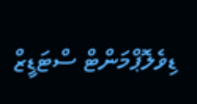ޑިވެލޮޕްމަންޓް ސްޓަޑީޒް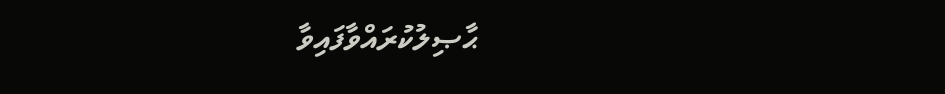ޙާޞިލުކުރައްވާފައިވާ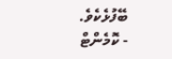ބޭފުޅެކެވެ.
- ކޮމެންޓް